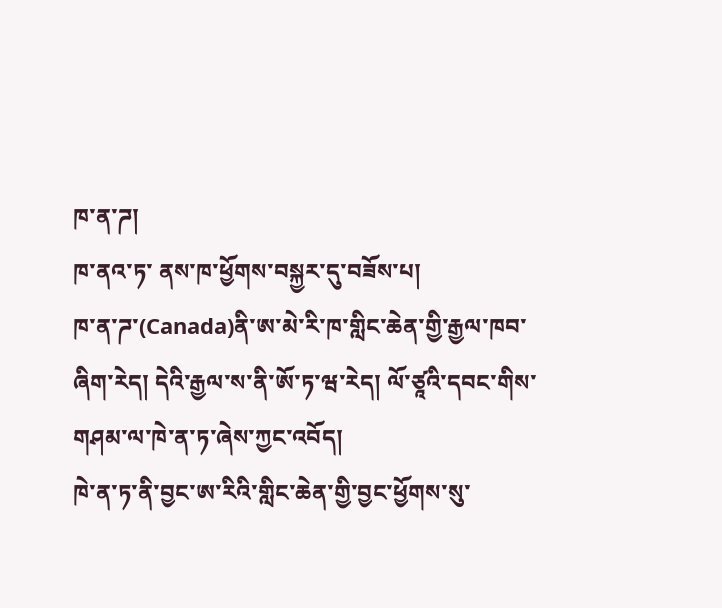ཁ་ན་ཌ།
ཁ་ནའ་ཏ་ ནས་ཁ་ཕྱོགས་བསྐྱར་དུ་བཟོས་པ།
ཁ་ན་ཌ་(Canada)ནི་ཨ་མེ་རི་ཁ་གླིང་ཆེན་གྱི་རྒྱལ་ཁབ་ཞིག་རེད། དེའི་རྒྱལ་ས་ནི་ཨོ་ཏ་ཝ་རེད། ལོ་ཙཱའི་དབང་གིས་གཤམ་ལ་ཁེ་ན་ཏ་ཞེས་ཀྱང་འབོད།
ཁེ་ན་ཏ་ནི་བྱང་ཨ་རིའི་གླིང་ཆེན་གྱི་བྱང་ཕྱོགས་སུ་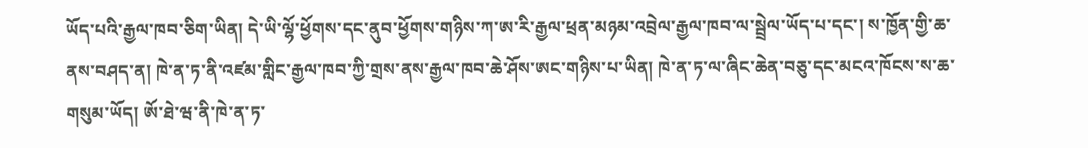ཡོད་པའི་རྒྱལ་ཁབ་ཅིག་ཡིན། དེ་ཡི་ལྷོ་ཕྱོགས་དང་ནུབ་ཕྱོགས་གཉིས་ཀ་ཨ་རི་རྒྱལ་ཕྲན་མཉམ་འབྲེལ་རྒྱལ་ཁབ་ལ་སྦྲེལ་ཡོད་པ་དང་། ས་ཁྱོན་གྱི་ཆ་ནས་བཤད་ན། ཁེ་ན་ཏ་ནི་འཛམ་གླིང་རྒྱལ་ཁབ་ཀྱི་གྲས་ནས་རྒྱལ་ཁབ་ཆེ་ཤོས་ཨང་གཉིས་པ་ཡིན། ཁེ་ན་ཏ་ལ་ཞིང་ཆེན་བཅུ་དང་མངའ་ཁོངས་ས་ཆ་གསུམ་ཡོད། ཨོ་ཐེ་ཝ་ནི་ཁེ་ན་ཏ་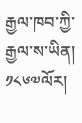རྒྱལ་ཁབ་ཀྱི་རྒྱལ་ས་ཡིན། ༡༨༦༧ལོར།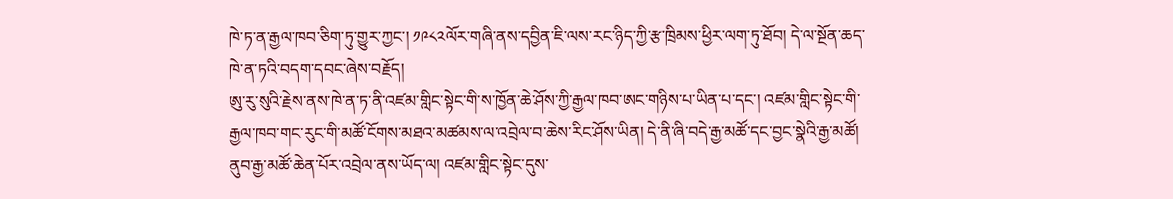ཁེ་ཏ་ན་རྒྱལ་ཁབ་ཅིག་ཏུ་གྱུར་ཀྱང་། ༡༩༨༢ལོར་གཞི་ནས་དབྱིན་ཇི་ལས་རང་ཉིད་ཀྱི་རྩ་ཁྲིམས་ཕྱིར་ལག་ཏུ་ཐོབ། དེ་ལ་སྔོན་ཆད་ཁེ་ན་ཏའི་བདག་དབང་ཞེས་བརྗོད།
ཨུ་རུ་སུའི་རྗེས་ནས་ཁེ་ན་ཏ་ནི་འཛམ་གླིང་སྟེང་གི་ས་ཁྱོན་ཆེ་ཤོས་ཀྱི་རྒྱལ་ཁབ་ཨང་གཉིས་པ་ཡིན་པ་དང་། འཛམ་གླིང་སྟེང་གི་རྒྱལ་ཁབ་གང་རུང་གི་མཚོ་ངོགས་མཐའ་མཚམས་ལ་འབྲེལ་བ་ཆེས་རིང་ཤོས་ཡིན། དེ་ནི་ཞི་བདེ་རྒྱ་མཚོ་དང་བྱང་སྣེའི་རྒྱ་མཚོ། ནུབ་རྒྱ་མཚོ་ཆེན་པོར་འབྲེལ་ནས་ཡོད་ལ། འཛམ་གླིང་སྟེང་དུས་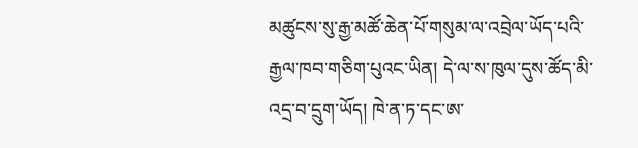མཚུངས་སུ་རྒྱ་མཚོ་ཆེན་པོ་གསུམ་ལ་འབྲེལ་ཡོད་པའི་རྒྱལ་ཁབ་གཅིག་པུའང་ཡིན། དེ་ལ་ས་ཁུལ་དུས་ཚོད་མི་འདྲ་བ་དྲུག་ཡོད། ཁེ་ན་ཏ་དང་ཨ་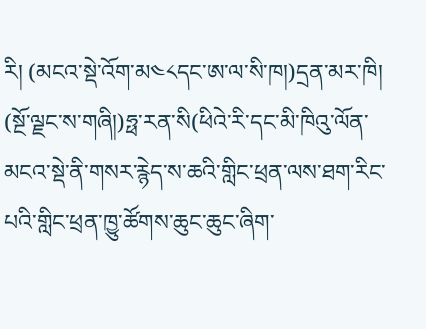རི། (མངའ་སྡེ་འོག་མ༤༨དང་ཨ་ལ་སི་ཁ།)དྲན་མར་ཁི། (སྔོ་ལྗང་ས་གཞི།)ཧྥ་རན་སི(ཕིའེ་རི་དང་མི་ཁིའུ་ལོན་མངའ་སྡེ་ནི་གསར་རྙེད་ས་ཆའི་གླིང་ཕྲན་ལས་ཐག་རིང་པའི་གླིང་ཕྲན་ཁྱུ་ཚོགས་ཆུང་ཆུང་ཞིག་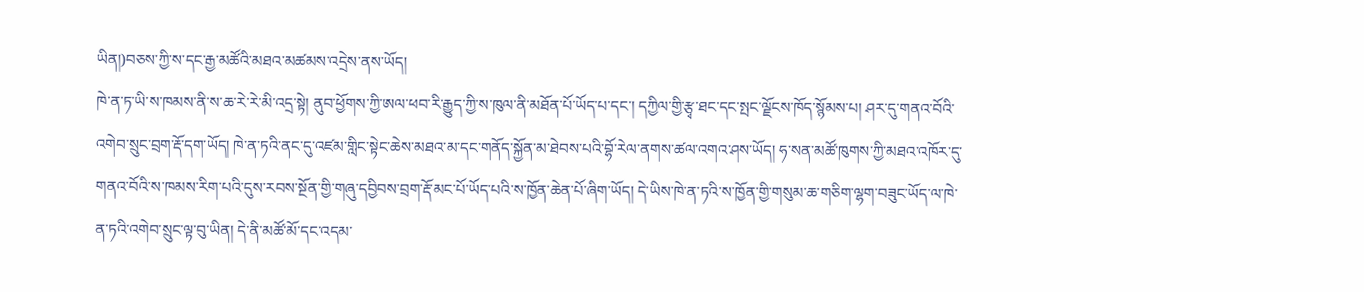ཡིན།)བཅས་ཀྱི་ས་དང་རྒྱ་མཚོའི་མཐའ་མཚམས་འདྲེས་ནས་ཡོད།
ཁེ་ན་ཏ་ཡི་ས་ཁམས་ནི་ས་ཆ་རེ་རེ་མི་འདྲ་སྟེ། ནུབ་ཕྱོགས་ཀྱི་ཨལ་ཕབ་རི་རྒྱུད་ཀྱི་ས་ཁུལ་ནི་མཐོན་པོ་ཡོད་པ་དང་། དཀྱིལ་གྱི་རྩྭ་ཐང་དང་སྤང་ལྗོངས་ཁོད་སྙོམས་པ། ཤར་དུ་གནའ་བོའི་འགེབ་སྲུང་བྲག་རྡོ་དག་ཡོད། ཁེ་ན་ཏའི་ནང་དུ་འཛམ་གླིང་སྟེང་ཆེས་མཐའ་མ་དང་གནོད་སྐྱོན་མ་ཐེབས་པའི་བྷོ་རེལ་ནགས་ཚལ་འགའ་ཤས་ཡོད། ཧ་སན་མཚོ་ཁུགས་ཀྱི་མཐའ་འཁོར་དུ་གནའ་བོའི་ས་ཁམས་རིག་པའི་དུས་རབས་སྔོན་གྱི་གཞུ་དབྱིབས་བྲག་རྡོ་མང་པོ་ཡོད་པའི་ས་ཁྱོན་ཆེན་པོ་ཞིག་ཡོད། དེ་ཡིས་ཁེ་ན་ཏའི་ས་ཁྱོན་གྱི་གསུམ་ཆ་གཅིག་ལྷག་བཟུང་ཡོད་ལ་ཁེ་ན་ཏའི་འགེབ་སྲུང་ལྟ་བུ་ཡིན། དེ་ནི་མཚོ་མོ་དང་འདམ་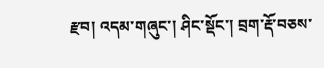རྫབ། འདམ་གཞུང་། ཤིང་སྡོང་། བྲག་རྡོ་བཅས་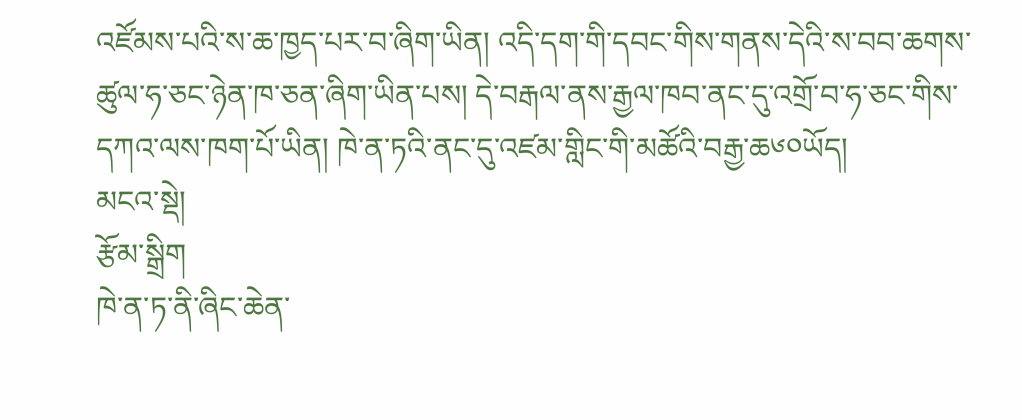འཛོམས་པའི་ས་ཆ་ཁྱད་པར་བ་ཞིག་ཡིན། འདི་དག་གི་དབང་གིས་གནས་དེའི་ས་བབ་ཆགས་ཚུལ་ཧ་ཅང་ཉེན་ཁ་ཅན་ཞིག་ཡིན་པས། དེ་བརྒལ་ནས་རྒྱལ་ཁབ་ནང་དུ་འགྲོ་བ་ཧ་ཅང་གིས་དཀའ་ལས་ཁག་པོ་ཡིན། ཁེ་ན་ཏའི་ནང་དུ་འཛམ་གླིང་གི་མཚོའི་བརྒྱ་ཆ༦༠ཡོད།
མངའ་སྡེ།
རྩོམ་སྒྲིག
ཁེ་ན་ཏ་ནི་ཞིང་ཆེན་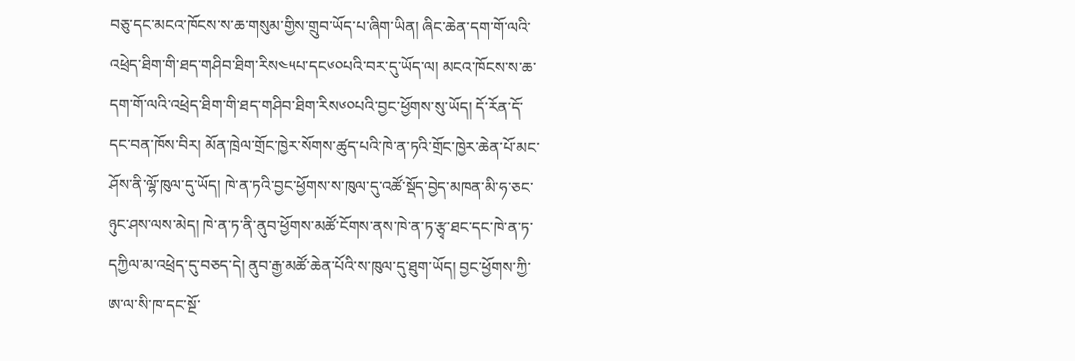བཅུ་དང་མངའ་ཁོངས་ས་ཆ་གསུམ་གྱིས་གྲུབ་ཡོད་པ་ཞིག་ཡིན། ཞིང་ཆེན་དག་གོ་ལའི་འཕྲེད་ཐིག་གི་ཐད་གཤིབ་ཐིག་རིས༤༥པ་དང༦༠པའི་བར་དུ་ཡོད་ལ། མངའ་ཁོངས་ས་ཆ་དག་གོ་ལའི་འཕྲེད་ཐིག་གི་ཐད་གཤིབ་ཐིག་རིས༦༠པའི་བྱང་ཕྱོགས་སུ་ཡོད། དོ་རོན་དོ་དང་བན་ཁོས་བིར། མོན་ཁྲེལ་གྲོང་ཁྱེར་སོགས་ཚུད་པའི་ཁེ་ན་ཏའི་གྲོང་ཁྱེར་ཆེན་པོ་མང་ཤོས་ནི་ལྷོ་ཁུལ་དུ་ཡོད། ཁེ་ན་ཏའི་བྱང་ཕྱོགས་ས་ཁུལ་དུ་འཚོ་སྡོད་བྱེད་མཁན་མི་ཧ་ཅང་ཉུང་ཤས་ལས་མེད། ཁེ་ན་ཏ་ནི་ནུབ་ཕྱོགས་མཚོ་ངོགས་ནས་ཁེ་ན་ཏ་རྩྭ་ཐང་དང་ཁེ་ན་ཏ་དཀྱིལ་མ་འཕྲེད་དུ་བཅད་དེ། ནུབ་རྒྱ་མཚོ་ཆེན་པོའི་ས་ཁུལ་དུ་ཐུག་ཡོད། བྱང་ཕྱོགས་ཀྱི་ཨ་ལ་སི་ཁ་དང་སྔོ་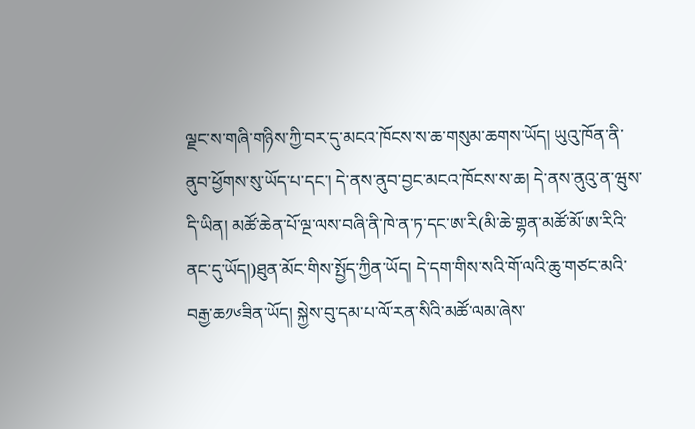ལྗང་ས་གཞི་གཉིས་ཀྱི་བར་དུ་མངའ་ཁོངས་ས་ཆ་གསུམ་ཆགས་ཡོད། ཡུའུ་ཁོན་ནི་ནུབ་ཕྱོགས་སུ་ཡོད་པ་དང་། དེ་ནས་ནུབ་བྱང་མངའ་ཁོངས་ས་ཆ། དེ་ནས་ནུའུ་ན་ཝུས་དི་ཡིན། མཚོ་ཆེན་པོ་ལྔ་ལས་བཞི་ནི་ཁེ་ན་ཏ་དང་ཨ་རི(མི་ཆེ་གྷན་མཚོ་མོ་ཨ་རིའི་ནང་དུ་ཡོད།)ཐུན་མོང་གིས་སྤྱོད་ཀྱིན་ཡོད། དེ་དག་གིས་སའི་གོ་ལའི་ཆུ་གཙང་མའི་བརྒྱ་ཆ༡༦ཟིན་ཡོད། སྐྱེས་བུ་དམ་པ་ལོ་རན་སིའི་མཚོ་ལམ་ཞེས་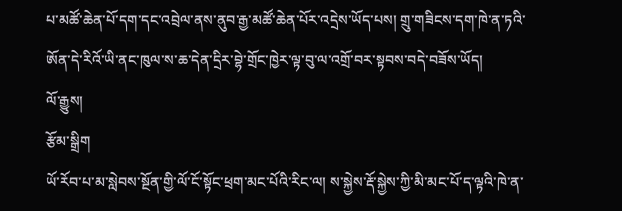པ་མཚོ་ཆེན་པོ་དག་དང་འབྲེལ་ནས་ནུབ་རྒྱ་མཚོ་ཆེན་པོར་འདྲེས་ཡོད་པས། གྲུ་གཟིངས་དག་ཁེ་ན་ཏའི་ཨོན་དེ་རིའོ་ཡི་ནང་ཁུལ་ས་ཆ་དེན་དྲིར་བྷེ་གྲོང་ཁྱེར་ལྟ་བུ་ལ་འགྲོ་བར་སྟབས་བདེ་བཟོས་ཡོད།
ལོ་རྒྱུས།
རྩོམ་སྒྲིག
ཡོ་རོབ་པ་མ་སླེབས་སྔོན་གྱི་ལོ་ངོ་སྟོང་ཕྲག་མང་པོའི་རིང་ལ། ས་སྐྱེས་རྡོ་སྐྱེས་ཀྱི་མི་མང་པོ་ད་ལྟའི་ཁེ་ན་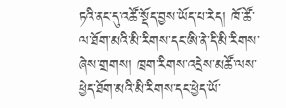ཏའི་ནང་དུ་འཚོ་སྡོད་བྱས་ཡོད་པ་རེད། ཁོ་ཚོ་ལ་ཐོག་མའི་མི་རིགས་དང་ཨི་ནེ་དི་མི་རིགས་ཞེས་གྲགས། ཁྲག་རིགས་འདྲེས་མཚོ་ལས་ཕྱེད་ཐོག་མའི་མི་རིགས་དང་ཕྱེད་ཡོ་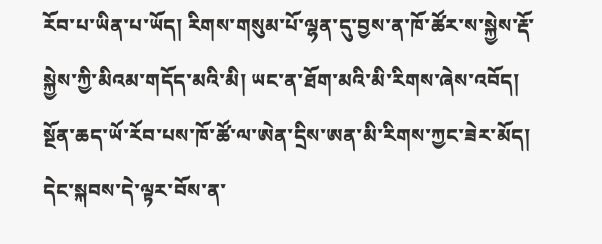རོབ་པ་ཡིན་པ་ཡོད། རིགས་གསུམ་པོ་ལྷན་དུ་བྱས་ན་ཁོ་ཚོར་ས་སྐྱེས་རྡོ་སྐྱེས་ཀྱི་མིའམ་གདོད་མའི་མི། ཡང་ན་ཐོག་མའི་མི་རིགས་ཞེས་འབོད། སྔོན་ཆད་ཡོ་རོབ་པས་ཁོ་ཚོ་ལ་ཨེན་དྲིས་ཨན་མི་རིགས་ཀྱང་ཟེར་མོད། དེང་སྐབས་དེ་ལྟར་བོས་ན་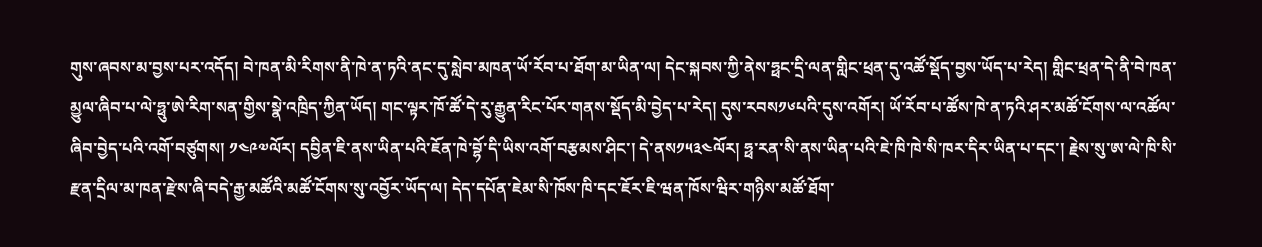གུས་ཞབས་མ་བྱས་པར་འདོད། བེ་ཁན་མི་རིགས་ནི་ཁེ་ན་ཏའི་ནང་དུ་སླེབ་མཁན་ཡོ་རོབ་པ་ཐོག་མ་ཡིན་ལ། དེང་སྐབས་ཀྱི་ནེས་ཧྥང་དྲི་ལན་གླིང་ཕྲན་དུ་འཚོ་སྡོད་བྱས་ཡོད་པ་རེད། གླིང་ཕྲན་དེ་ནི་བེ་ཁན་མྱུལ་ཞིབ་པ་ལེ་ཧྥུ་ཨེ་རིག་སན་གྱིས་སྣེ་འཁྲིད་ཀྱིན་ཡོད། གང་ལྟར་ཁོ་ཚོ་དེ་རུ་རྒྱུན་རིང་པོར་གནས་སྡོད་མི་བྱེད་པ་རེད། དུས་རབས༡༦པའི་དུས་འགོར། ཡོ་རོབ་པ་ཚོས་ཁེ་ན་ཏའི་ཤར་མཚོ་ངོགས་ལ་འཚོལ་ཞིབ་བྱེད་པའི་འགོ་བཙུགས། ༡༤༩༧ལོར། དབྱིན་ཇི་ནས་ཡིན་པའི་ཇོན་ཁེ་བྷོ་དི་ཡིས་འགོ་བརྩམས་ཤིང་། དེ་ནས༡༥༣༤ལོར། ཧྥ་རན་སི་ནས་ཡིན་པའི་ཇེ་ཁི་ཁེ་སི་ཁར་དིར་ཡིན་པ་དང་། རྗེས་སུ་ཨ་ལེ་ཁི་སི་རྫན་དྲིལ་མ་ཁན་རྫེས་ཞི་བདེ་རྒྱ་མཚོའི་མཚོ་ངོགས་སུ་འབྱོར་ཡོད་ལ། དེད་དཔོན་ཇེམ་སི་ཁོས་ཁི་དང་ཇོར་ཇི་ཝན་ཁོས་ཝིར་གཉིས་མཚོ་ཐོག་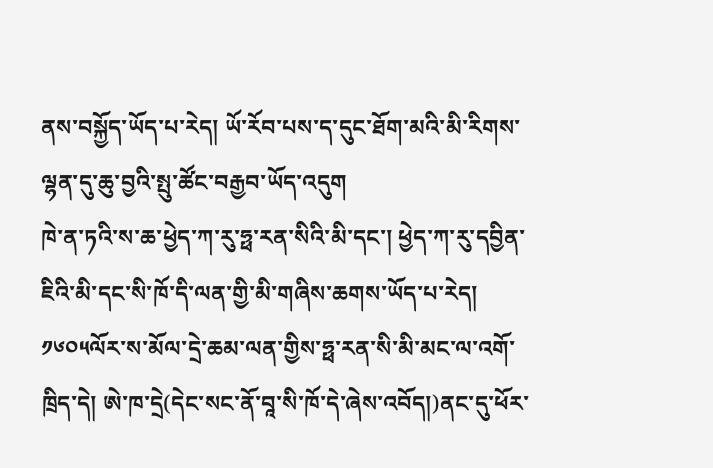ནས་བསྐྱོད་ཡོད་པ་རེད། ཡོ་རོབ་པས་ད་དུང་ཐོག་མའི་མི་རིགས་ལྷན་དུ་ཆུ་བྱའི་སྤུ་ཚོང་བརྒྱབ་ཡོད་འདུག
ཁེ་ན་ཏའི་ས་ཆ་ཕྱེད་ཀ་རུ་ཧྥ་རན་སིའི་མི་དང་། ཕྱེད་ཀ་རུ་དབྱིན་ཇིའི་མི་དང་སི་ཁོ་དི་ལན་གྱི་མི་གཞིས་ཆགས་ཡོད་པ་རེད། ༡༦༠༥ལོར་ས་མོལ་དྲེ་ཆམ་ལན་གྱིས་ཧྥ་རན་སི་མི་མང་ལ་འགོ་ཁྲིད་དེ། ཨེ་ཁ་དྲེ(དེང་སང་ནོ་བཱ་སི་ཁོ་དེ་ཞེས་འབོད།)ནང་དུ་ཕོར་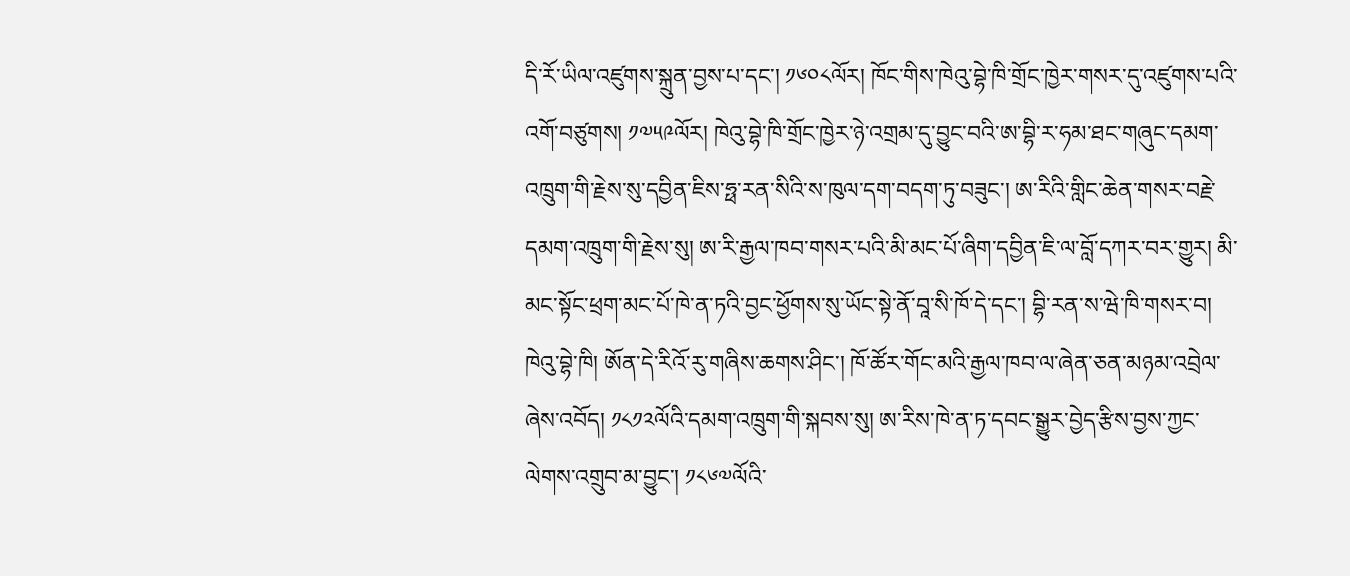དི་རོ་ཡིལ་འཛུགས་སྐྲུན་བྱས་པ་དང་། ༡༦༠༨ལོར། ཁོང་གིས་ཁེའུ་བྷེ་ཁི་གྲོང་ཁྱེར་གསར་དུ་འཛུགས་པའི་འགོ་བཙུགས། ༡༧༥༩ལོར། ཁེའུ་བྷེ་ཁི་གྲོང་ཁྱེར་ཉེ་འགྲམ་དུ་བྱུང་བའི་ཨ་བྷི་ར་ཧམ་ཐང་གཞུང་དམག་འཁྲུག་གི་རྗེས་སུ་དབྱིན་ཇིས་ཧྥ་རན་སིའི་ས་ཁུལ་དག་བདག་ཏུ་བཟུང་། ཨ་རིའི་གླིང་ཆེན་གསར་བརྗེ་དམག་འཁྲུག་གི་རྗེས་སུ། ཨ་རི་རྒྱལ་ཁབ་གསར་པའི་མི་མང་པོ་ཞིག་དབྱིན་ཇི་ལ་བློ་དཀར་བར་གྱུར། མི་མང་སྟོང་ཕྲག་མང་པོ་ཁེ་ན་ཏའི་བྱང་ཕྱོགས་སུ་ཡོང་སྟེ་ནོ་བཱ་སི་ཁོ་དེ་དང་། བྷི་རན་ས་ཝེ་ཁི་གསར་བ། ཁེའུ་བྷེ་ཁི། ཨོན་དེ་རིའོ་རུ་གཞིས་ཆགས་ཤིང་། ཁོ་ཚོར་གོང་མའི་རྒྱལ་ཁབ་ལ་ཞེན་ཅན་མཉམ་འབྲེལ་ཞེས་འབོད། ༡༨༡༢ལོའི་དམག་འཁྲུག་གི་སྐབས་སུ། ཨ་རིས་ཁེ་ན་ཏ་དབང་སྒྱུར་བྱེད་རྩིས་བྱས་ཀྱང་ལེགས་འགྲུབ་མ་བྱུང་། ༡༨༦༧ལོའི་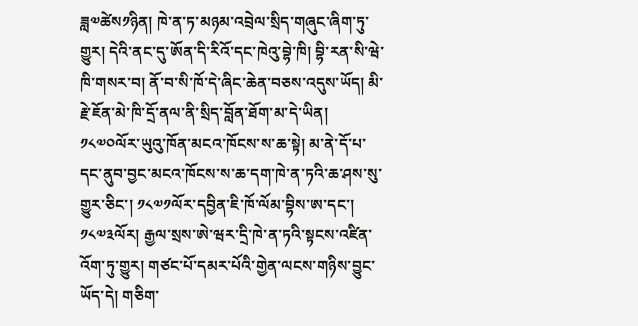ཟླ༧ཚེས༡ཉིན། ཁེ་ན་ཏ་མཉམ་འབྲེལ་སྲིད་གཞུང་ཞིག་ཏུ་གྱུར། དེའི་ནང་དུ་ཨོན་དི་རིའོ་དང་ཁེའུ་བྷེ་ཁི། བྷི་རན་སི་ཝེ་ཁི་གསར་བ། ནོ་བ་སི་ཁོ་དེ་ཞིང་ཆེན་བཅས་འདུས་ཡོད། མི་རྗེ་ཇོན་མེ་ཁི་དྲོ་ནལ་ནི་སྲིད་བློན་ཐོག་མ་དེ་ཡིན། ༡༨༧༠ལོར་ཡུའུ་ཁོན་མངའ་ཁོངས་ས་ཆ་སྟེ། མ་ནེ་དོ་པ་དང་ནུབ་བྱང་མངའ་ཁོངས་ས་ཆ་དག་ཁེ་ན་ཏའི་ཆ་ཤས་སུ་གྱུར་ཅིང་། ༡༨༧༡ལོར་དབྱིན་ཇི་ཁོ་ལོམ་བྷིས་ཨ་དང་། ༡༨༧༣ལོར། རྒྱལ་སྲས་ཨེ་ཝར་དྲི་ཁེ་ན་ཏའི་སྟངས་འཛིན་འོག་ཏུ་གྱུར། གཙང་པོ་དམར་པོའི་གྱེན་ལངས་གཉིས་བྱུང་ཡོད་དེ། གཅིག་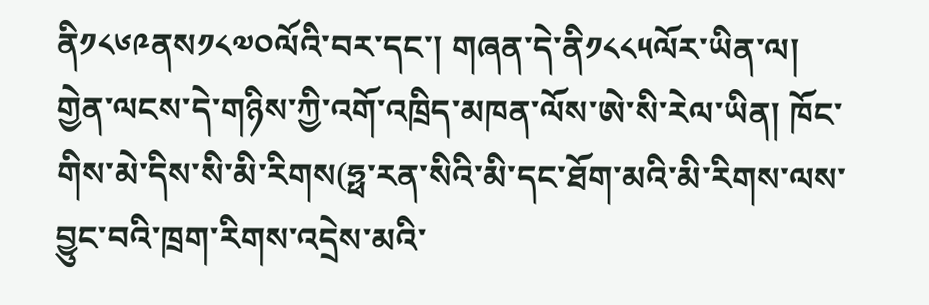ནི༡༨༦༩ནས༡༨༧༠ལོའི་བར་དང་། གཞན་དེ་ནི༡༨༨༥ལོར་ཡིན་ལ། གྱེན་ལངས་དེ་གཉིས་ཀྱི་འགོ་འཁྲིད་མཁན་ལོས་ཨེ་སི་རེལ་ཡིན། ཁོང་གིས་མེ་དིས་སི་མི་རིགས(ཧྥ་རན་སིའི་མི་དང་ཐོག་མའི་མི་རིགས་ལས་བྱུང་བའི་ཁྲག་རིགས་འདྲེས་མའི་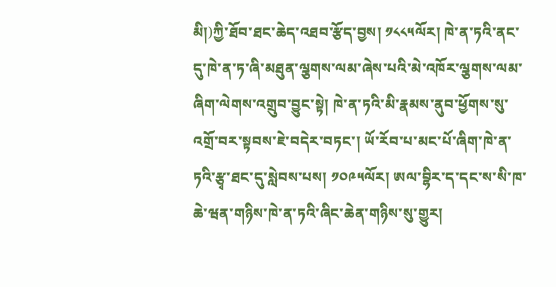མི།)ཀྱི་ཐོབ་ཐང་ཆེད་འཐབ་རྩོད་བྱས། ༡༨༨༥ལོར། ཁེ་ན་ཏའི་ནང་དུ་ཁེ་ན་ཏ་ཞི་མཐུན་ལྕགས་ལམ་ཞེས་པའི་མེ་འཁོར་ལྕགས་ལམ་ཞིག་ལེགས་འགྲུབ་བྱུང་སྟེ། ཁེ་ན་ཏའི་མི་རྣམས་ནུབ་ཕྱོགས་སུ་འགྲོ་བར་སྟབས་ཇེ་བདེར་བཏང་། ཡོ་རོབ་པ་མང་པོ་ཞིག་ཁེ་ན་ཏའི་རྩྭ་ཐང་དུ་སླེབས་པས། ༡༠༩༥ལོར། ཨལ་བྷིར་ད་དང་ས་སི་ཁ་ཆེ་ཝན་གཉིས་ཁེ་ན་ཏའི་ཞིང་ཆེན་གཉིས་སུ་གྱུར།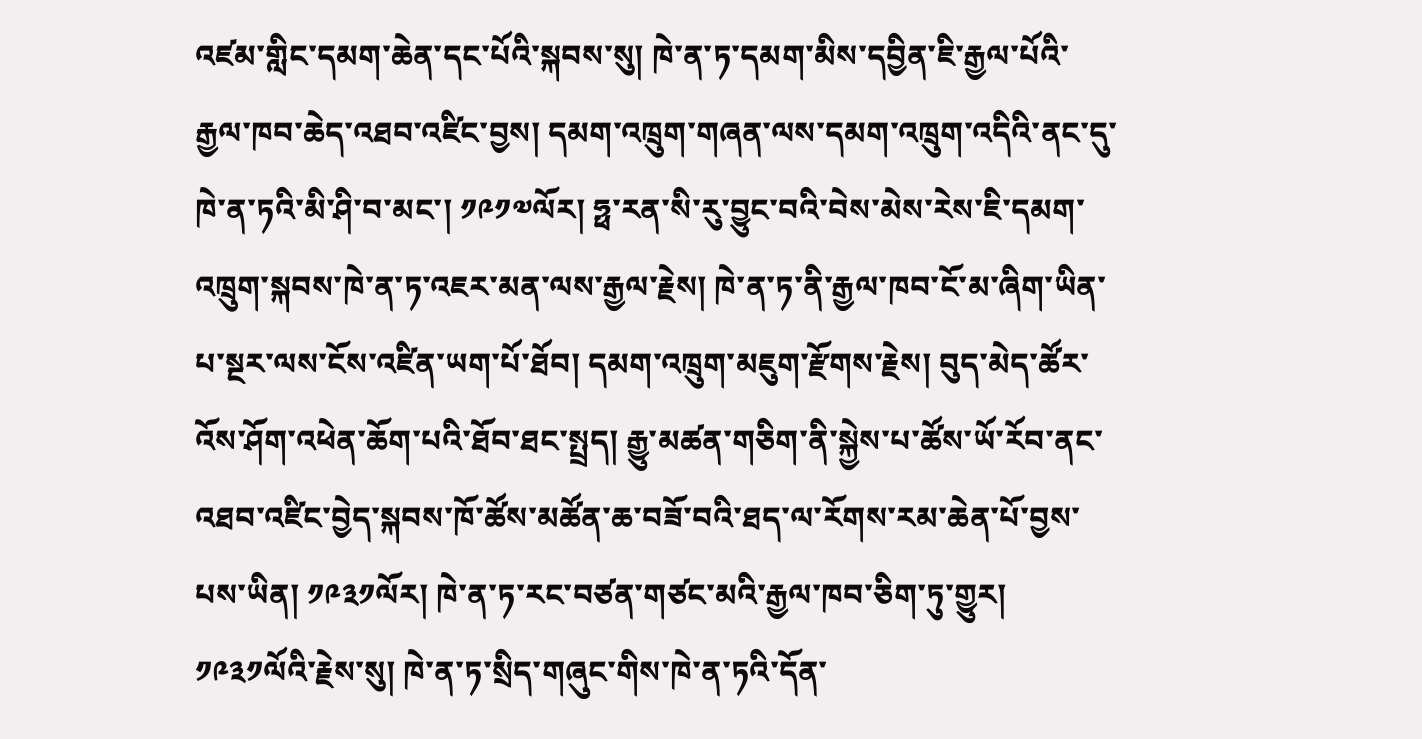འཛམ་གླིང་དམག་ཆེན་དང་པོའི་སྐབས་སུ། ཁེ་ན་ཏ་དམག་མིས་དབྱིན་ཇི་རྒྱལ་པོའི་རྒྱལ་ཁབ་ཆེད་འཐབ་འཛིང་བྱས། དམག་འཁྲུག་གཞན་ལས་དམག་འཁྲུག་འདིའི་ནང་དུ་ཁེ་ན་ཏའི་མི་ཤི་བ་མང་། ༡༩༡༧ལོར། ཧྥ་རན་སི་རུ་བྱུང་བའི་བེས་མེས་རེས་ཇི་དམག་འཁྲུག་སྐབས་ཁེ་ན་ཏ་འཇར་མན་ལས་རྒྱལ་རྗེས། ཁེ་ན་ཏ་ནི་རྒྱལ་ཁབ་ངོ་མ་ཞིག་ཡིན་པ་སྔར་ལས་ངོས་འཛིན་ཡག་པོ་ཐོབ། དམག་འཁྲུག་མཇུག་རྫོགས་རྗེས། བུད་མེད་ཚོར་འོས་ཤོག་འཕེན་ཆོག་པའི་ཐོབ་ཐང་སྤྲད། རྒྱུ་མཚན་གཅིག་ནི་སྐྱེས་པ་ཚོས་ཡོ་རོབ་ནང་འཐབ་འཛིང་བྱེད་སྐབས་ཁོ་ཚོས་མཚོན་ཆ་བཟོ་བའི་ཐད་ལ་རོགས་རམ་ཆེན་པོ་བྱས་པས་ཡིན། ༡༩༣༡ལོར། ཁེ་ན་ཏ་རང་བཙན་གཙང་མའི་རྒྱལ་ཁབ་ཅིག་ཏུ་གྱུར། ༡༩༣༡ལོའི་རྗེས་སུ། ཁེ་ན་ཏ་སྲིད་གཞུང་གིས་ཁེ་ན་ཏའི་དོན་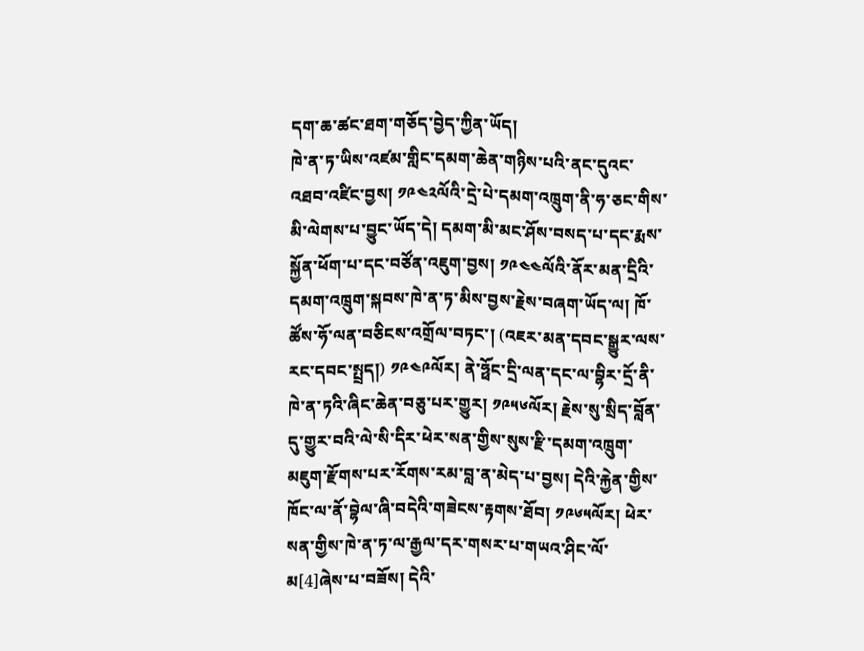དག་ཆ་ཚང་ཐག་གཅོད་བྱེད་ཀྱིན་ཡོད།
ཁེ་ན་ཏ་ཡིས་འཛམ་གླིང་དམག་ཆེན་གཉིས་པའི་ནང་དུའང་འཐབ་འཛིང་བྱས། ༡༩༤༢ལོའི་དྲེ་པེ་དམག་འཁྲུག་ནི་ཧ་ཅང་གིས་མི་ལེགས་པ་བྱུང་ཡོད་དེ། དམག་མི་མང་ཤོས་བསད་པ་དང་རྨས་སྐྱོན་ཕོག་པ་དང་བཙོན་འཇུག་བྱས། ༡༩༤༤ལོའི་ནོར་མན་དྲིའི་དམག་འཁྲུག་སྐབས་ཁེ་ན་ཏ་མིས་བྱས་རྗེས་བཞག་ཡོད་ལ། ཁོ་ཚོས་ཧོ་ལན་བཅིངས་འགྲོལ་བཏང་། (འཇར་མན་དབང་སྒྱུར་ལས་རང་དབང་སྤྲད།) ༡༩༤༩ལོར། ནེ་ཧྥོང་དྲི་ལན་དང་ལ་བྷིར་དྲོ་ནི་ཁེ་ན་ཏའི་ཞིང་ཆེན་བཅུ་པར་གྱུར། ༡༩༥༦ལོར། རྗེས་སུ་སྲིད་བློན་དུ་གྱུར་བའི་ལེ་སི་དིར་ཕེར་སན་གྱིས་སུས་རྫི་དམག་འཁྲུག་མཇུག་རྫོགས་པར་རོགས་རམ་བླ་ན་མེད་པ་བྱས། དེའི་རྐྱེན་གྱིས་ཁོང་ལ་ནོ་བྷེལ་ཞི་བདེའི་གཟེངས་རྟགས་ཐོབ། ༡༩༦༥ལོར། ཕེར་སན་གྱིས་ཁེ་ན་ཏ་ལ་རྒྱལ་དར་གསར་པ་གཡའ་ཤིང་ལོ་མ[4]ཞེས་པ་བཟོས། དེའི་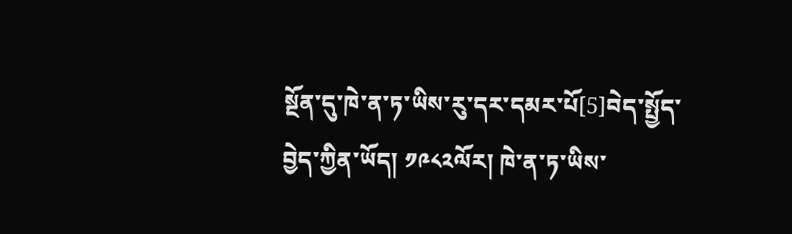སྔོན་དུ་ཁེ་ན་ཏ་ཡིས་རུ་དར་དམར་པོ[5]བེད་སྤྱོད་བྱེད་ཀྱིན་ཡོད། ༡༩༨༢ལོར། ཁེ་ན་ཏ་ཡིས་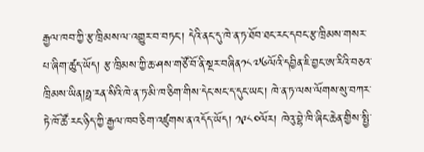རྒྱལ་ཁབ་ཀྱི་རྩ་ཁྲིམས་ལ་འགྱུར་བ་བཏང་། དེའི་ནང་དུ་ཁེ་ན་ཏ་ཐོབ་ཐང་རང་དབང་རྩ་ཁྲིམས་གསར་པ་ཞིག་ཚུད་ཡོད། རྩ་ཁྲིམས་ཀྱི་ཆ་ཤས་གཙོ་བོ་ནི་སྔར་བཞིན༡༨༧༦ལོའི་དབྱིན་ཇི་བྱང་ཨ་རིའི་བཅའ་ཁྲིམས་ཡིན།ཧྥ་རན་སིའི་ཁེ་ན་ཏ་མི་ཁ་ཅིག་གིས་དེང་སང་ད་དུང་ཡང་། ཁེ་ན་ཏ་ལས་ལོགས་སུ་བཀར་ཏེ་ཁོ་ཚོ་རང་ཉིད་ཀྱི་རྒྱལ་ཁབ་ཅིག་འཛུགས་ན་འདོད་ཡོད། ༡༩༨༠ལོར། ཁེའུ་བྷེ་ཁི་ཞིང་ཆེན་གྱིས་སྤྱི་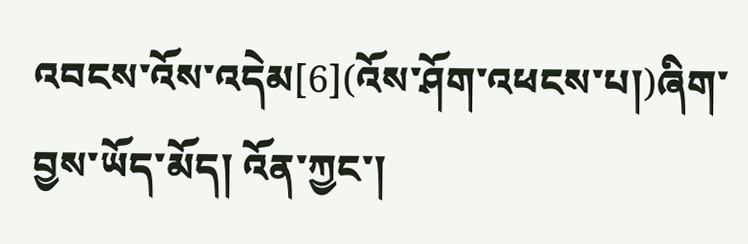འབངས་འོས་འདེམ[6](འོས་ཤོག་འཕངས་པ།)ཞིག་བྱས་ཡོད་མོད། འོན་ཀྱང་།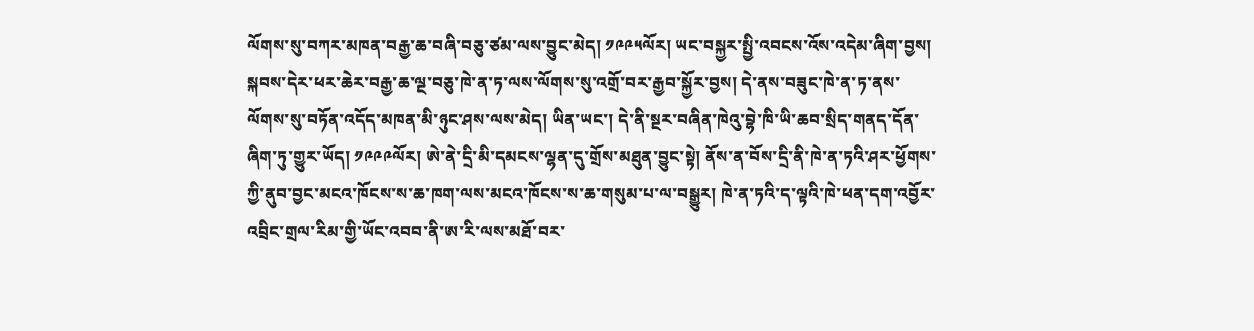ལོགས་སུ་བཀར་མཁན་བརྒྱ་ཆ་བཞི་བཅུ་ཙམ་ལས་བྱུང་མེད། ༡༩༩༥ལོར། ཡང་བསྐྱར་སྤྱི་འབངས་འོས་འདེམ་ཞིག་བྱས། སྐབས་དེར་ཕར་ཆེར་བརྒྱ་ཆ་ལྔ་བཅུ་ཁེ་ན་ཏ་ལས་ལོགས་སུ་འགྲོ་བར་རྒྱབ་སྐྱོར་བྱས། དེ་ནས་བཟུང་ཁེ་ན་ཏ་ནས་ལོགས་སུ་བཏོན་འདོད་མཁན་མི་ཉུང་ཤས་ལས་མེད། ཡིན་ཡང་། དེ་ནི་སྔར་བཞིན་ཁེའུ་བྷེ་ཁི་ཡི་ཆབ་སྲིད་གནད་དོན་ཞིག་ཏུ་གྱུར་ཡོད། ༡༩༩༩ལོར། ཨེ་ནེ་དྲི་མི་དམངས་ལྷན་དུ་གྲོས་མཐུན་བྱུང་སྟེ། ནོས་ན་བོས་དྲི་ནི་ཁེ་ན་ཏའི་ཤར་ཕྱོགས་ཀྱི་ནུབ་བྱང་མངའ་ཁོངས་ས་ཆ་ཁག་ལས་མངའ་ཁོངས་ས་ཆ་གསུམ་པ་ལ་བསྒྱུར། ཁེ་ན་ཏའི་ད་ལྟའི་ཁེ་ཕན་དག་འབྱོར་འབྲིང་གྲལ་རིམ་གྱི་ཡོང་འབབ་ནི་ཨ་རི་ལས་མཐོ་བར་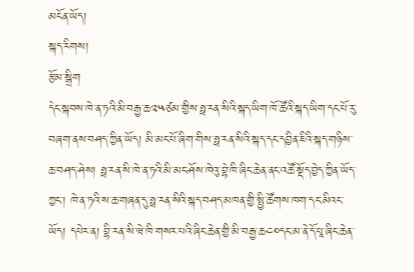མངོན་ཡོད།
སྐད་རིགས།
རྩོམ་སྒྲིག
དེང་སྐབས་ཁེ་ན་ཏའི་མི་བརྒྱ་ཆ༢༥ཙམ་གྱིས་ཧྥ་རན་སིའི་སྐད་ཡིག་ཁོ་ཚོའི་སྐད་ཡིག་དང་པོ་རུ་བཞག་ནས་བཤད་ཀྱིན་ཡོད། མི་མང་པོ་ཞིག་གིས་ཧྥ་རན་སིའི་སྐད་དང་དབྱིན་ཇིའི་སྐད་གཉིས་ཆ་བཤད་ཤེས། ཧྥ་རན་སི་ཁེ་ན་ཏའི་མི་མང་ཤོས་ཁེའུ་བྷེ་ཁི་ཞིང་ཆེན་ནང་འཚོ་སྡོད་བྱེད་ཀྱིན་ཡོད་ཀྱང་། ཁེ་ན་ཏའི་ས་ཆ་གཞན་དུ་ཧྥ་རན་སིའི་སྐད་བཤད་མཁན་གྱི་སྤྱི་ཚོགས་ཁག་དང་མིའང་ཡོད། དཔེར་ན། བྷི་རན་སི་ཝེ་ཁི་གསར་པའི་ཞིང་ཆེན་གྱི་མི་བརྒྱ་ཆ༤༠དང་མ་ནེ་དོ་པཱ་ཞིང་ཆེན་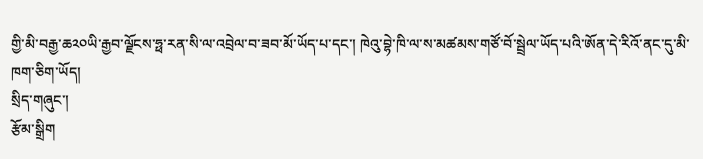གྱི་མི་བརྒྱ་ཆ༢༠ཡི་རྒྱབ་ལྗོངས་ཧྥ་རན་སི་ལ་འབྲེལ་བ་ཟབ་མོ་ཡོད་པ་དང་། ཁེའུ་བྷེ་ཁི་ལ་ས་མཚམས་གཙོ་བོ་སྦྲེལ་ཡོད་པའི་ཨོན་དེ་རིའོ་ནང་དུ་མི་ཁག་ཅིག་ཡོད།
སྲིད་གཞུང་།
རྩོམ་སྒྲིག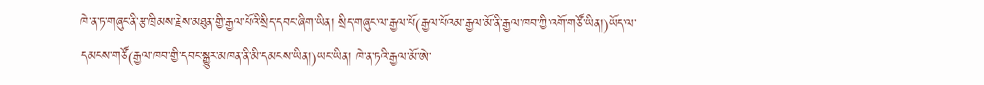ཁེ་ན་ཏ་གཞུང་ནི་རྩ་ཁྲིམས་རྗེས་མཐུན་གྱི་རྒྱལ་པོའི་སྲིད་དབང་ཞིག་ཡིན། སྲིད་གཞུང་ལ་རྒྱལ་པོ(རྒྱལ་པོའམ་རྒྱལ་མོ་ནི་རྒྱལ་ཁབ་ཀྱི་འགོ་གཙོ་ཡིན།)ཡོད་ལ་དམངས་གཙོ(རྒྱལ་ཁབ་གྱི་དབང་སྒྱུར་མཁན་ནི་མི་དམངས་ཡིན།)ཡང་ཡིན། ཁེ་ན་ཏའི་རྒྱལ་མོ་ཨེ་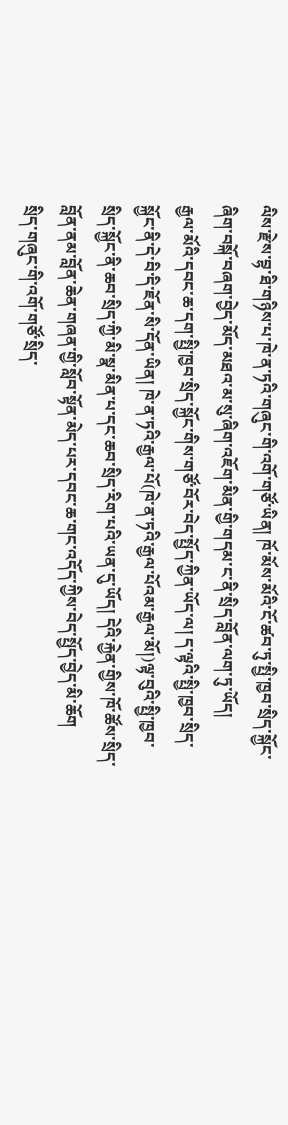ལིས་རྫེས་བྷ་ཐི་གཉིས་པ་ཁེ་ན་ཏའི་གཞུང་གི་འགོ་གཙོ་ཡིན། ཁོ་མོས་མོའི་ངོ་ཚབ་ཏུ་སྤྱི་ཁྱབ་སྲིད་སྐྱོང་ཞིག་བསྐོ་བཞག་བྱེད་མོད་མཐའ་མ་སུ་ཞིག་འཇོག་མིན་གྱི་གདམ་ང་ནི་སྲིད་བློན་ལག་ཏུ་ཡོད།
རྒྱལ་མོའི་དབང་ཆ་དག་སྤྱི་ཁྱབ་སྲིད་སྐྱོང་གིས་གཙོ་བོར་བེད་སྤྱོད་ཀྱིན་ཡོད་ལ། ད་ལྟའི་སྤྱི་ཁྱབ་སྲིད་སྐྱོང་ནི་དེ་བི་དི་ཇོན་སི་དོན་ཡིན། ཁེ་ན་ཏའི་རྒྱལ་པོ(ཁེ་ན་ཏའི་རྒྱལ་པོའམ་རྒྱལ་མོ།)ལྟ་བུའི་སྤྱི་ཁྱབ་སྲིད་སྐྱོང་ནི་ཆབ་སྲིད་ཀྱི་མི་སྣ་མིན་པ་དང་ཆབ་སྲིད་རིག་པའི་ཡན་དུ་ཡོད། དེའི་རྐྱེན་གྱིས་ཁོ་ཚོས་སྲིད་བློན་ནམ་བློན་ཆེན་གཞན་གྱི་སློབ་སྟོན་མེད་པར་དབང་ཆ་གང་འདོད་ཀྱིས་བེད་སྤྱོད་བྱེད་མི་ཆོག
སྲིད་གཞུང་གི་འགོ་གཙོ་སྲིད་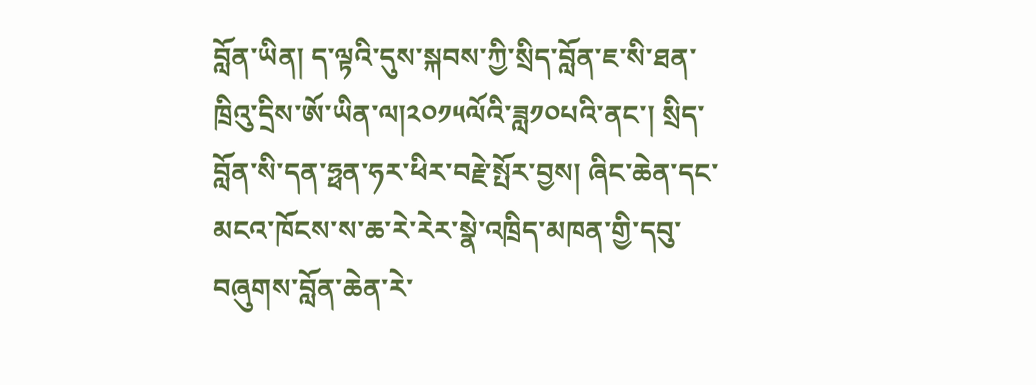བློན་ཡིན། ད་ལྟའི་དུས་སྐབས་ཀྱི་སྲིད་བློན་ཇ་སི་ཐན་ཁྲིའུ་དྲིས་ཨོ་ཡིན་ལ།༢༠༡༥ལོའི་ཟླ༡༠པའི་ནང་། སྲིད་བློན་སི་དན་ཧྥན་ཧར་ཕིར་བརྗེ་སྤོར་བྱས། ཞིང་ཆེན་དང་མངའ་ཁོངས་ས་ཆ་རེ་རེར་སྣེ་འཁྲིད་མཁན་གྱི་དབུ་བཞུགས་བློན་ཆེན་རེ་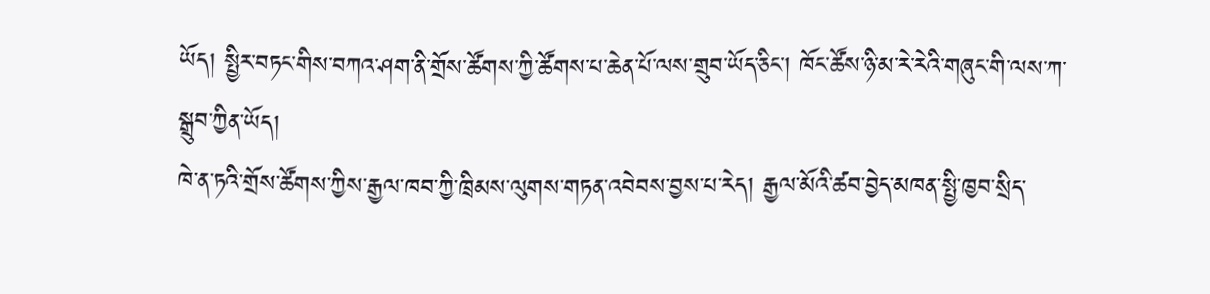ཡོད། སྤྱིར་བཏང་གིས་བཀའ་ཤག་ནི་གྲོས་ཚོགས་ཀྱི་ཚོགས་པ་ཆེན་པོ་ལས་གྲུབ་ཡོད་ཅིང་། ཁོང་ཚོས་ཉི་མ་རེ་རེའི་གཞུང་གི་ལས་ཀ་སྒྲུབ་ཀྱིན་ཡོད།
ཁེ་ན་ཏའི་གྲོས་ཚོགས་ཀྱིས་རྒྱལ་ཁབ་ཀྱི་ཁྲིམས་ལུགས་གཏན་འབེབས་བྱས་པ་རེད། རྒྱལ་མོའི་ཚབ་བྱེད་མཁན་སྤྱི་ཁྱབ་སྲིད་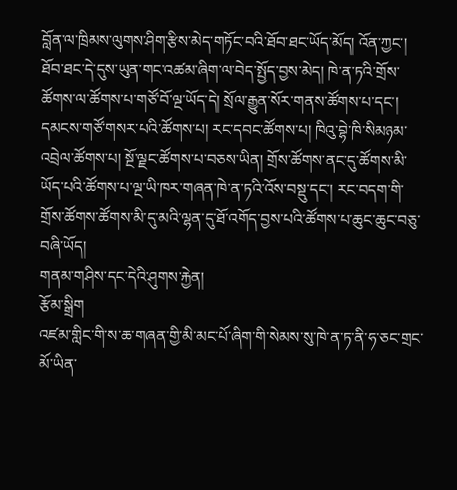བློན་ལ་ཁྲིམས་ལུགས་ཤིག་རྩིས་མེད་གཏོང་བའི་ཐོབ་ཐང་ཡོད་མོད། འོན་ཀྱང་། ཐོབ་ཐང་དེ་དུས་ཡུན་གང་འཚམ་ཞིག་ལ་བེད་སྤྱོད་བྱས་མེད། ཁེ་ན་ཏའི་གྲོས་ཚོགས་ལ་ཚོགས་པ་གཙོ་བོ་ལྔ་ཡོད་དེ། སྲོལ་རྒྱུན་སོར་གནས་ཚོགས་པ་དང་། དམངས་གཙོ་གསར་པའི་ཚོགས་པ། རང་དབང་ཚོགས་པ། ཁིའུ་བྷེ་ཁི་སིམཉམ་འབྲེལ་ཚོགས་པ། སྔོ་ལྗང་ཚོགས་པ་བཅས་ཡིན། གྲོས་ཚོགས་ནང་དུ་ཚོགས་མི་ཡོད་པའི་ཚོགས་པ་ལྔ་ཡི་ཁར་གཞན་ཁེ་ན་ཏའི་འོས་བསྡུ་དང་། རང་བདག་གི་གྲོས་ཚོགས་ཚོགས་མི་དུ་མའི་ལྷན་དུ་ཐོ་འགོད་བྱས་པའི་ཚོགས་པ་ཆུང་ཆུང་བཅུ་བཞི་ཡོད།
གནམ་གཤིས་དང་དེའི་ཤུགས་རྐྱེན།
རྩོམ་སྒྲིག
འཛམ་གླིང་གི་ས་ཆ་གཞན་གྱི་མི་མང་པོ་ཞིག་གི་སེམས་སུ་ཁེ་ན་ཏ་ནི་ཧ་ཅང་གྲང་མོ་ཡིན་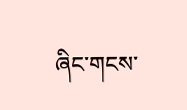ཞིང་གངས་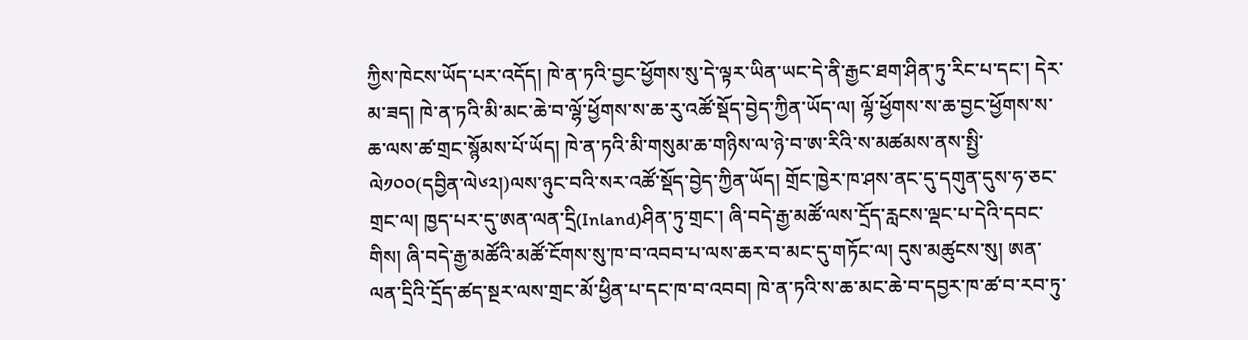ཀྱིས་ཁེངས་ཡོད་པར་འདོད། ཁེ་ན་ཏའི་བྱང་ཕྱོགས་སུ་དེ་ལྟར་ཡིན་ཡང་དེ་ནི་རྒྱང་ཐག་ཤིན་ཏུ་རིང་པ་དང་། དེར་མ་ཟད། ཁེ་ན་ཏའི་མི་མང་ཆེ་བ་ལྷོ་ཕྱོགས་ས་ཆ་རུ་འཚོ་སྡོད་བྱེད་ཀྱིན་ཡོད་ལ། ལྷོ་ཕྱོགས་ས་ཆ་བྱང་ཕྱོགས་ས་ཆ་ལས་ཚ་གྲང་སྙོམས་པོ་ཡོད། ཁེ་ན་ཏའི་མི་གསུམ་ཆ་གཉིས་ལ་ཉེ་བ་ཨ་རིའི་ས་མཚམས་ནས་སྤྱི་ལེ༡༠༠(དབྱིན་ལེ༦༢།)ལས་ཉུང་བའི་སར་འཚོ་སྡོད་བྱེད་ཀྱིན་ཡོད། གྲོང་ཁྱེར་ཁ་ཤས་ནང་དུ་དགུན་དུས་ཧ་ཅང་གྲང་ལ། ཁྱད་པར་དུ་ཨན་ལན་དྲི(Inland)ཤིན་ཏུ་གྲང་། ཞི་བདེ་རྒྱ་མཚོ་ལས་དྲོད་རླངས་ལྡང་པ་དེའི་དབང་གིས། ཞི་བདེ་རྒྱ་མཚོའི་མཚོ་ངོགས་སུ་ཁ་བ་འབབ་པ་ལས་ཆར་བ་མང་དུ་གཏོང་ལ། དུས་མཚུངས་སུ། ཨན་ལན་དྲིའི་དྲོད་ཚད་སྔར་ལས་གྲང་མོ་ཕྱིན་པ་དང་ཁ་བ་འབབ། ཁེ་ན་ཏའི་ས་ཆ་མང་ཆེ་བ་དབྱར་ཁ་ཚ་བ་རབ་ཏུ་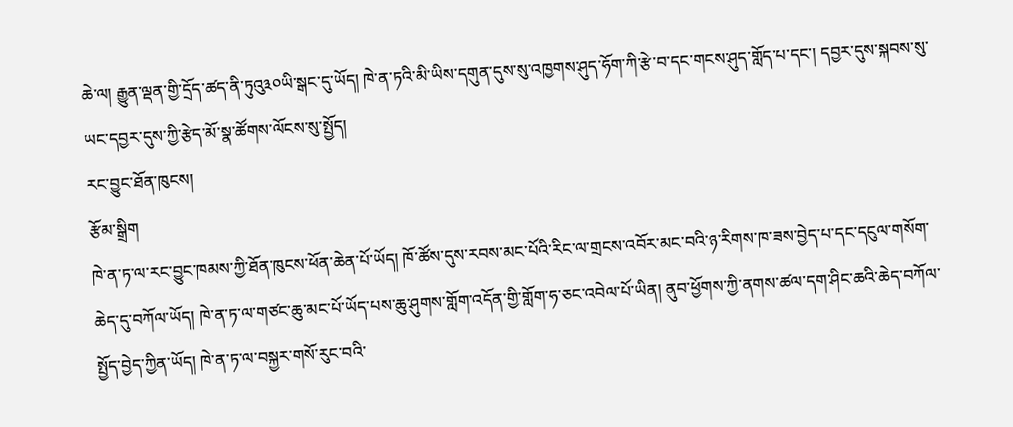ཆེ་ལ། རྒྱུན་ལྡན་གྱི་དྲོད་ཚད་ནི་ཏུའུ༣༠ཡི་སྒང་དུ་ཡོད། ཁེ་ན་ཏའི་མི་ཡིས་དགུན་དུས་སུ་འཁྱགས་ཤུད་ཧོག་ཀི་རྩེ་བ་དང་གངས་ཤུད་གློད་པ་དང་། དབྱར་དུས་སྐབས་སུ་ཡང་དབྱར་དུས་ཀྱི་རྩེད་མོ་སྣ་ཚོགས་ལོངས་སུ་སྤྱོད།
རང་བྱུང་ཐོན་ཁུངས།
རྩོམ་སྒྲིག
ཁེ་ན་ཏ་ལ་རང་བྱུང་ཁམས་ཀྱི་ཐོན་ཁུངས་ཕོན་ཆེན་པོ་ཡོད། ཁོ་ཚོས་དུས་རབས་མང་པོའི་རིང་ལ་གྲངས་འབོར་མང་བའི་ཉ་རིགས་ཁ་ཟས་བྱེད་པ་དང་དངུལ་གསོག་ཆེད་དུ་བཀོལ་ཡོད། ཁེ་ན་ཏ་ལ་གཙང་ཆུ་མང་པོ་ཡོད་པས་ཆུ་ཤུགས་གློག་འདོན་གྱི་གློག་ཧ་ཅང་འབེལ་པོ་ཡིན། ནུབ་ཕྱོགས་ཀྱི་ནགས་ཚལ་དག་ཤིང་ཆའི་ཆེད་བཀོལ་སྤྱོད་བྱེད་ཀྱིན་ཡོད། ཁེ་ན་ཏ་ལ་བསྐྱར་གསོ་རུང་བའི་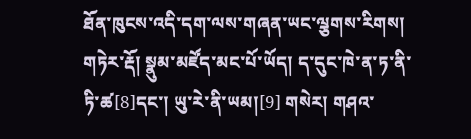ཐོན་ཁུངས་འདི་དག་ལས་གཞན་ཡང་ལྕགས་རིགས། གཏེར་རྡོ། སྣུམ་མཛོད་མང་པོ་ཡོད། ད་དུང་ཁེ་ན་ཏ་ནི་ཏི་ཚ[8]དང་། ཡུ་རེ་ནི་ཡམ།[9] གསེར། གཤའ་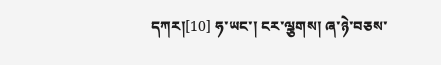དཀར།[10] ཧ་ཡང་། ངར་ལྕགས། ཞ་ཉེ་བཅས་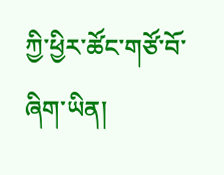ཀྱི་ཕྱིར་ཚོང་གཙོ་བོ་ཞིག་ཡིན།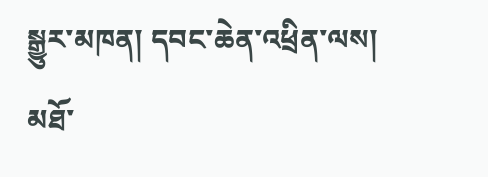སྒྱུར་མཁན། དབང་ཆེན་འཕྲིན་ལས།    མཐོ་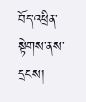བོད་འཕྲིན་སྟེགས་ནས་དྲངས།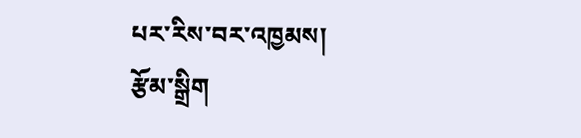པར་རིས་བར་འཁྱམས།
རྩོམ་སྒྲིག